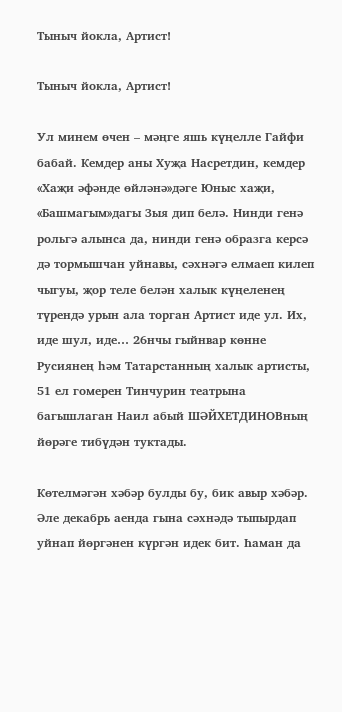Тыныч йокла, Артист!

Тыныч йокла, Артист!

Ул минем өчен – мәңге яшь күңелле Гайфи бабай. Кемдер аны Хуҗа Насретдин, кемдер «Хаҗи әфәнде өйләнә»дәге Юныс хаҗи, «Башмагым»дагы Зыя дип белә. Нинди генә рольгә алынса да, нинди генә образга керсә дә тормышчан уйнавы, сәхнәгә елмаеп килеп чыгуы, җор теле белән халык күңеленең түрендә урын ала торган Артист иде ул. Их, иде шул, иде… 26нчы гыйнвар көнне Русиянең һәм Татарстанның халык артисты, 51 ел гомерен Тинчурин театрына багышлаган Наил абый ШӘЙХЕТДИНОВның йөрәге тибүдән туктады.

Көтелмәгән хәбәр булды бу, бик авыр хәбәр. Әле декабрь аенда гына сәхнәдә тыпырдап уйнап йөргәнен күргән идек бит. Һаман да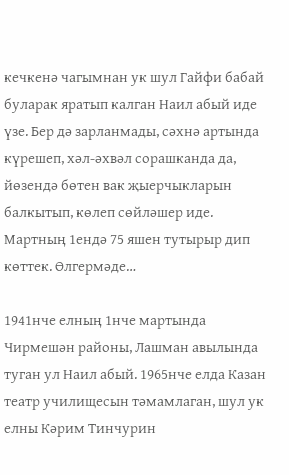кечкенә чагымнан ук шул Гайфи бабай буларак яратып калган Наил абый иде үзе. Бер дә зарланмады, сәхнә артында күрешеп, хәл-әхвәл сорашканда да, йөзендә бөтен вак җыерчыкларын балкытып, көлеп сөйләшер иде. Мартның 1ендә 75 яшен тутырыр дип көттек. Өлгермәде…

1941нче елның 1нче мартында Чирмешән районы, Лашман авылында туган ул Наил абый. 1965нче елда Казан театр училищесын тәмамлаган, шул ук елны Кәрим Тинчурин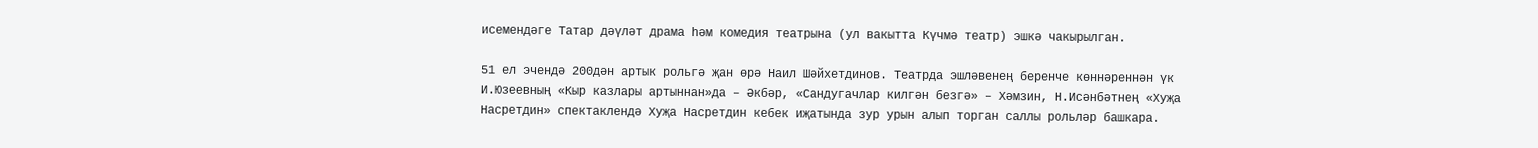исемендәге Татар дәүләт драма һәм комедия театрына (ул вакытта Күчмә театр) эшкә чакырылган.

51 ел эчендә 200дән артык рольгә җан өрә Наил Шәйхетдинов. Театрда эшләвенең беренче көннәреннән үк И.Юзеевның «Кыр казлары артыннан»да – Әкбәр, «Сандугачлар килгән безгә» – Хәмзин, Н.Исәнбәтнең «Хуҗа Насретдин» спектаклендә Хуҗа Насретдин кебек иҗатында зур урын алып торган саллы рольләр башкара.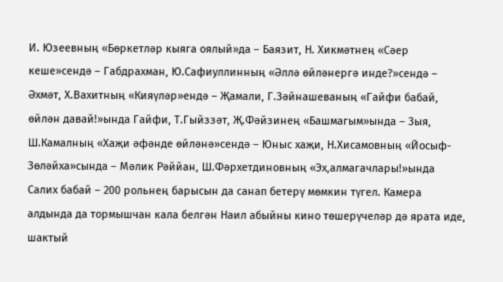И. Юзеевның «Бөркетләр кыяга оялый»да – Баязит, Н. Хикмәтнең «Сәер кеше»сендә – Габдрахман, Ю.Сафиуллинның «Әллә өйләнергә инде?»сендә – Әхмәт, Х.Вахитның «Кияүләр»ендә – Җамали, Г.Зәйнашеваның «Гайфи бабай, өйлән давай!»ында Гайфи, Т.Гыйззәт, Җ.Фәйзинең «Башмагым»ында – Зыя, Ш.Камалның «Хаҗи әфәнде өйләнә»сендә – Юныс хаҗи, Н.Хисамовның «Йосыф- Зөләйха»сында – Мәлик Рәййан, Ш.Фәрхетдиновның «Эх,алмагачлары!»ында Салих бабай – 200 рольнең барысын да санап бетерү мөмкин түгел. Камера алдында да тормышчан кала белгән Наил абыйны кино төшерүчеләр дә ярата иде, шактый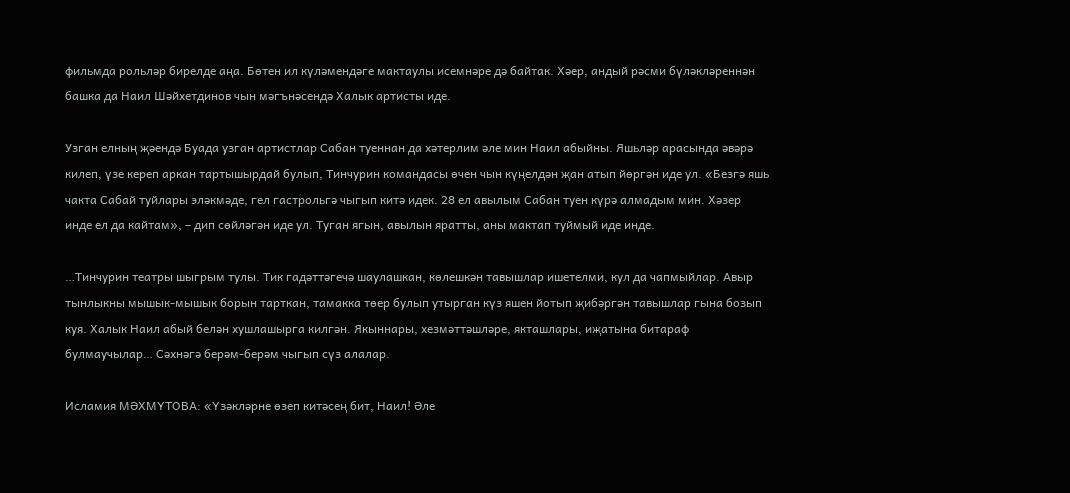фильмда рольләр бирелде аңа. Бөтен ил күләмендәге мактаулы исемнәре дә байтак. Хәер, андый рәсми бүләкләреннән башка да Наил Шәйхетдинов чын мәгънәсендә Халык артисты иде.

Узган елның җәендә Буада узган артистлар Сабан туеннан да хәтерлим әле мин Наил абыйны. Яшьләр арасында әвәрә килеп, үзе кереп аркан тартышырдай булып, Тинчурин командасы өчен чын күңелдән җан атып йөргән иде ул. «Безгә яшь чакта Сабай туйлары эләкмәде, гел гастрольгә чыгып китә идек. 28 ел авылым Сабан туен күрә алмадым мин. Хәзер инде ел да кайтам», – дип сөйләгән иде ул. Туган ягын, авылын яратты, аны мактап туймый иде инде.

…Тинчурин театры шыгрым тулы. Тик гадәттәгечә шаулашкан, көлешкән тавышлар ишетелми, кул да чапмыйлар. Авыр тынлыкны мышык-мышык борын тарткан, тамакка төер булып утырган күз яшен йотып җибәргән тавышлар гына бозып куя. Халык Наил абый белән хушлашырга килгән. Якыннары, хезмәттәшләре, якташлары, иҗатына битараф булмаучылар… Сәхнәгә берәм-берәм чыгып сүз алалар.

Исламия МӘХМҮТОВА: «Үзәкләрне өзеп китәсең бит, Наил! Әле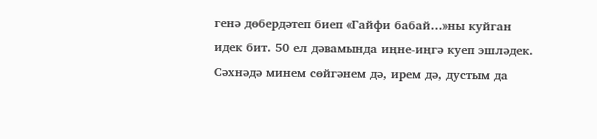генә дөбердәтеп биеп «Гайфи бабай…»ны куйган идек бит. 50 ел дәвамында иңне-иңгә куеп эшләдек. Сәхнәдә минем сөйгәнем дә, ирем дә, дустым да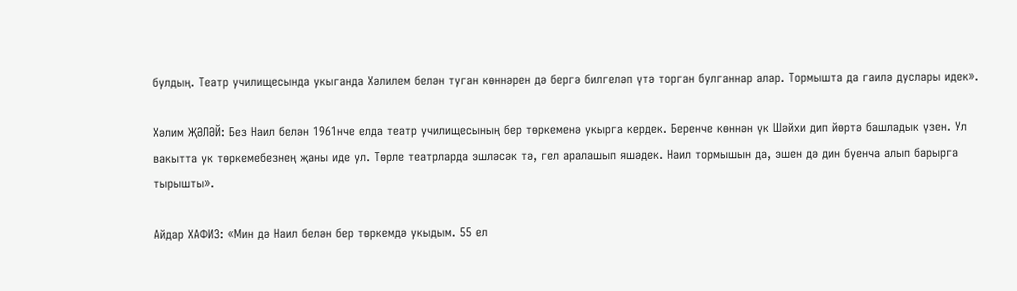булдың. Театр училищесында укыганда Хәлилем белән туган көннәрен дә бергә билгеләп үтә торган булганнар алар. Тормышта да гаилә дуслары идек».

Хәлим ҖӘЛӘЙ: Без Наил белән 1961нче елда театр училищесының бер төркеменә укырга кердек. Беренче көннән үк Шәйхи дип йөртә башладык үзен. Ул вакытта ук төркемебезнең җаны иде ул. Төрле театрларда эшләсәк тә, гел аралашып яшәдек. Наил тормышын да, эшен дә дин буенча алып барырга тырышты».

Айдар ХАФИЗ: «Мин дә Наил белән бер төркемдә укыдым. 55 ел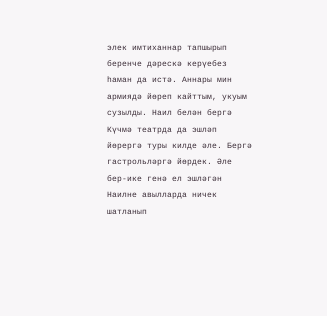элек имтиханнар тапшырып беренче дәрескә керүебез һаман да истә. Аннары мин армиядә йөреп кайттым, укуым сузылды. Наил белән бергә Күчмә театрда да эшләп йөрергә туры килде әле. Бергә гастрольләргә йөрдек. Әле бер-ике генә ел эшләгән Наилне авылларда ничек шатланып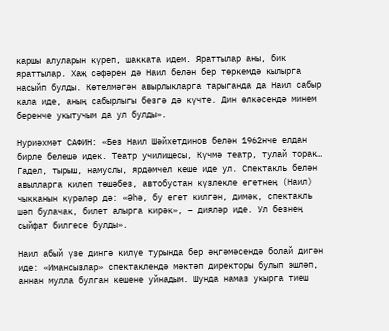каршы алуларын күреп, шакката идем. Яраттылар аны, бик яраттылар. Хаҗ сәфәрен дә Наил белән бер төркемдә кылырга насыйп булды. Көтелмәгән авырлыкларга тарыганда да Наил сабыр кала иде, аның сабырлыгы безгә дә күчте. Дин өлкәсендә минем беренче укытучым да ул булды».

Нуриәхмәт САФИН: «Без Наил Шәйхетдинов белән 1962нче елдан бирле белешә идек. Театр училищесы, Күчмә театр, тулай торак… Гадел, тырыш, намуслы, ярдәмчел кеше иде ул. Спектакль белән авылларга килеп төшәбез, автобустан күзлекле егетнең (Наил) чыкканын күрәләр дә: «Әһә, бу егет килгән, димәк, спектакль шәп булачак, билет алырга кирәк», – дияләр иде. Ул безнең сыйфат билгесе булды».

Наил абый үзе дингә килүе турында бер әңгәмәсендә болай дигән иде: «Имансызлар» спектаклендә мәктәп директоры булып эшләп, аннан мулла булган кешене уйнадым. Шунда намаз укырга тиеш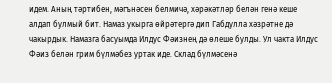идем. Аның тәртибен, мәгънәсен белмичә, хәрәкәтләр белән генә кеше алдап булмый бит. Намаз укырга өйрәтергә дип Габдулла хәзрәтне дә чакырдык. Намазга басуымда Илдус Фәизнең дә өлеше булды. Ул чакта Илдус Фәиз белән грим бүлмәбез уртак иде. Склад бүлмәсенә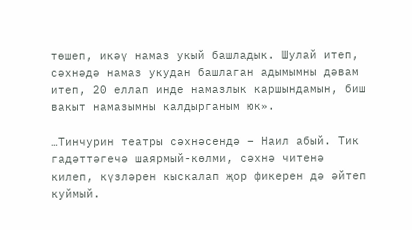төшеп, икәү намаз укый башладык. Шулай итеп, сәхнәдә намаз укудан башлаган адымымны дәвам итеп, 20 еллап инде намазлык каршындамын, биш вакыт намазымны калдырганым юк».

…Тинчурин театры сәхнәсендә – Наил абый. Тик гадәттәгечә шаярмый-көлми, сәхнә читенә килеп, күзләрен кыскалап җор фикерен дә әйтеп куймый.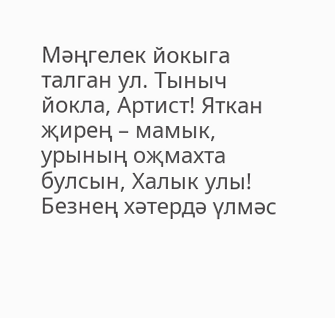Мәңгелек йокыга талган ул. Тыныч йокла, Артист! Яткан җирең – мамык, урының оҗмахта булсын, Халык улы! Безнең хәтердә үлмәс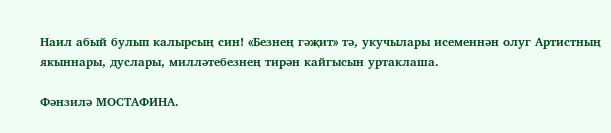Наил абый булып калырсың син! «Безнең гәҗит» тә, укучылары исеменнән олуг Артистның якыннары, дуслары, милләтебезнең тирән кайгысын уртаклаша.

Фәнзилә МОСТАФИНА.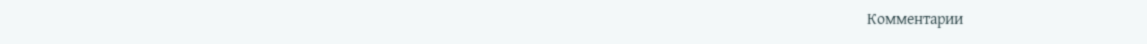Комментарии